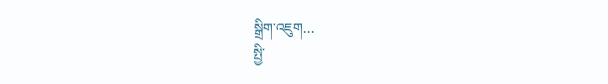སྒྲིག་འཇུག...
སྤྱི་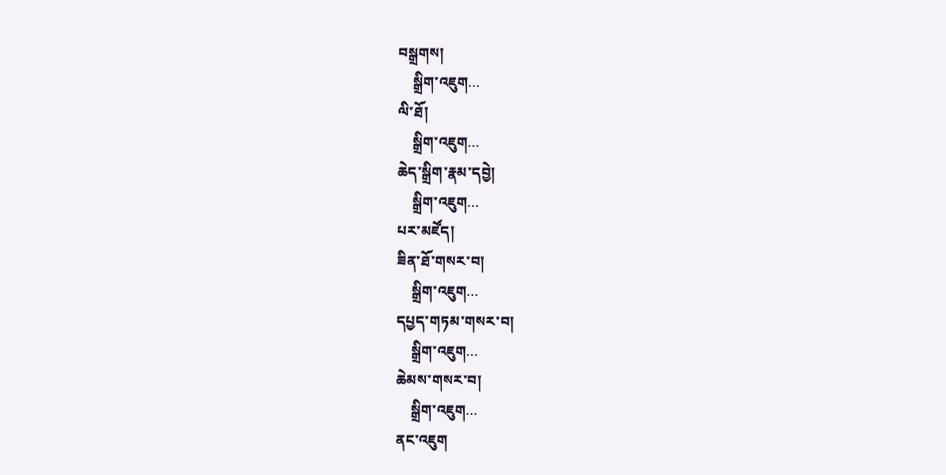བསྒྲགས།
    སྒྲིག་འཇུག...
ལི་ཐོ།
    སྒྲིག་འཇུག...
ཆེད་སྒྲིག་རྣམ་དབྱེ།
    སྒྲིག་འཇུག...
པར་མཛོད།
ཟིན་ཐོ་གསར་བ།
    སྒྲིག་འཇུག...
དཔྱད་གཏམ་གསར་བ།
    སྒྲིག་འཇུག...
ཆེམས་གསར་བ།
    སྒྲིག་འཇུག...
ནང་འཇུག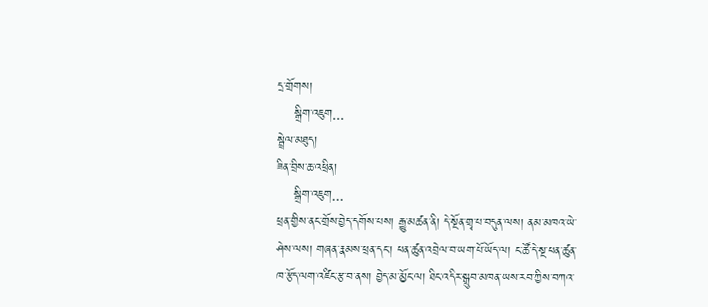དྲ་གྲོགས།
    སྒྲིག་འཇུག...
སྦྲེལ་མཐུད།
ཟིན་བྲིས་ཆ་འཕྲིན།
    སྒྲིག་འཇུག...
ཕྲན་གྱིས་ནང་གྲོས་བྱེད་དགོས་པས། རྒྱུ་མཚན་ནི། དེ་སྔོན་གྲྭ་པ་བདུན་ལས། ནམ་མཁའ་ཡེ་ཤེས་ལས། གཞན་རྣམས་ཕྲན་དང་། ཕན་ཚུན་འབྲེལ་བ་ཡག་པོ་ཡོད་ལ། ང་ཚོ་དེ་སྔ་ཕན་ཚུན་ཁ་རྩོད་ལག་འཛིང་རྩ་བ་ནས། བྱེད་མ་མྱོང་ལ། ཐིང་འདིར་སྒྲུབ་མཁན་ཡས་རབ་ཀྱིས་བཀའ་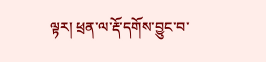ལྟར། ཕྲན་ལ་རྡོ་དགོས་བྱུང་བ་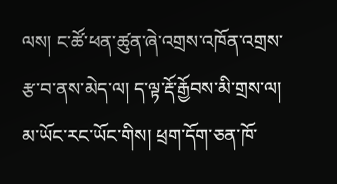ལས། ང་ཚོ་ཕན་ཚུན་ཞེ་འགྲས་འཁོན་འགྲས་རྩ་བ་ནས་མེད་ལ། ད་ལྟ་རྡོ་རྒྱོབས་མི་གྲས་ལ། མ་ཡོང་རང་ཡོང་གིས། ཕྲག་དོག་ཅན་ཁོ་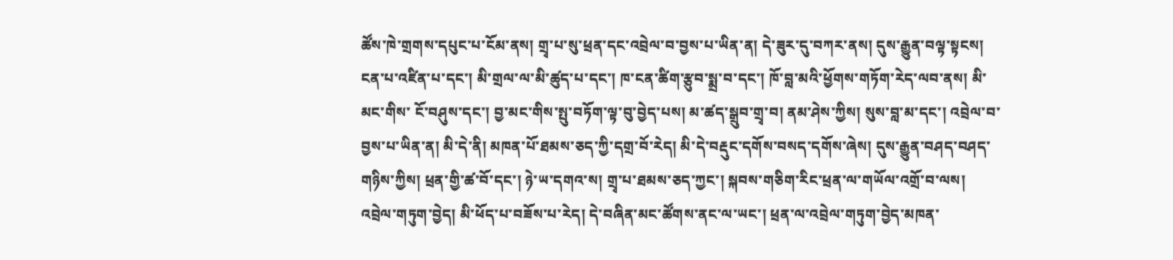ཚོས་ཁེ་གྲགས་དཔུང་པ་ངོམ་ནས། གྲྭ་པ་སུ་ཕྲན་དང་འབྲེལ་བ་བྱས་པ་ཡིན་ན། དེ་ཟུར་དུ་བཀར་ནས། དུས་རྒྱུན་བལྟ་སྟངས། ངན་པ་འཛིན་པ་དང་། མི་གྲལ་ལ་མི་ཚུད་པ་དང་། ཁ་ངན་ཚིག་རྩུབ་སྨྲ་བ་དང་། ཁོ་བླ་མའི་ཕྱོགས་གཏོག་རེད་ལབ་ནས། མི་མང་གིས་ ངོ་བཤུས་དང་། བྱ་མང་གིས་སྤུ་བཏོག་ལྟ་བུ་བྱེད་པས། མ་ཚད་སྒྲུབ་གྲྭ་བ། ནམ་ཤེས་ཀྱིས། སུས་བླ་མ་དང་། འབྲེལ་བ་བྱས་པ་ཡིན་ན། མི་དེ་ནི། མཁན་པོ་ཐམས་ཅད་ཀྱི་དགྲ་བོ་རེད། མི་དེ་བརྡུང་དགོས་བསད་དགོས་ཞེས། དུས་རྒྱུན་བཤད་བཤད་གཉིས་ཀྱིས། ཕྲན་གྱི་ཚ་བོ་དང་། ཉེ་ཡ་དགའ་ས། གྲྭ་པ་ཐམས་ཅད་ཀྱང་། སྐབས་གཅིག་རིང་ཕྲན་ལ་གཡོལ་འགྲོ་བ་ལས། འབྲེལ་གཏུག་བྱེད། མི་ཕོད་པ་བཟོས་པ་རེད། དེ་བཞིན་མང་ཚོགས་ནང་ལ་ཡང་། ཕྲན་ལ་འབྲེལ་གཏུག་བྱེད་མཁན་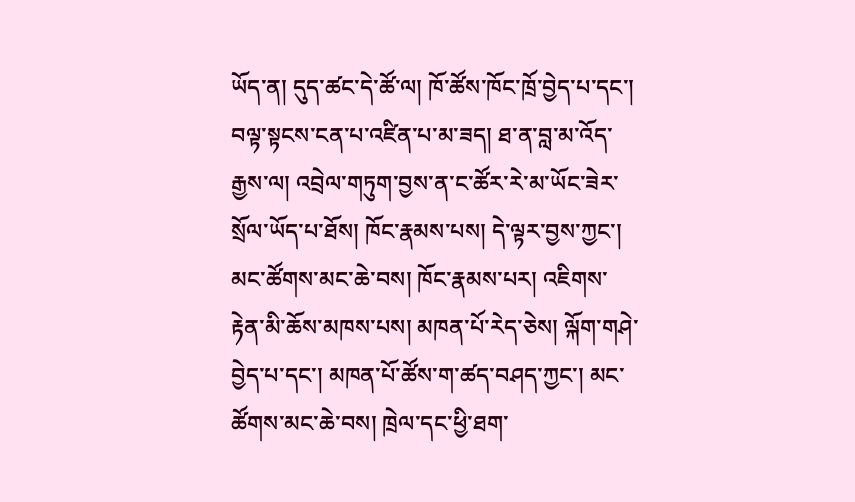ཡོད་ན། དུད་ཚང་དེ་ཚོ་ལ། ཁོ་ཚོས་ཁོང་ཁྲོ་བྱེད་པ་དང་། བལྟ་སྟངས་ངན་པ་འཛིན་པ་མ་ཟད། ཐ་ན་བླ་མ་འོད་རྒྱས་ལ། འབྲེལ་གཏུག་བྱས་ན་ང་ཚོར་རེ་མ་ཡོང་ཟེར་སྲོལ་ཡོད་པ་ཐོས། ཁོང་རྣམས་པས། དེ་ལྟར་བྱས་ཀྱང་། མང་ཚོགས་མང་ཆེ་བས། ཁོང་རྣམས་པར། འཇིགས་རྟེན་མི་ཆོས་མཁས་པས། མཁན་པོ་རེད་ཅེས། ལྐོག་གཤེ་བྱེད་པ་དང་། མཁན་པོ་ཚོས་ག་ཚད་བཤད་ཀྱང་། མང་ཚོགས་མང་ཆེ་བས། ཁྲེལ་དང་ཕྱི་ཐག་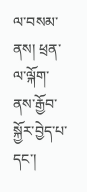ལ་བསམ་ནས། ཕྲན་ལ་ལྐོག་ནས་རྒྱོབ་སྐྱོར་བྱེད་པ་དང་།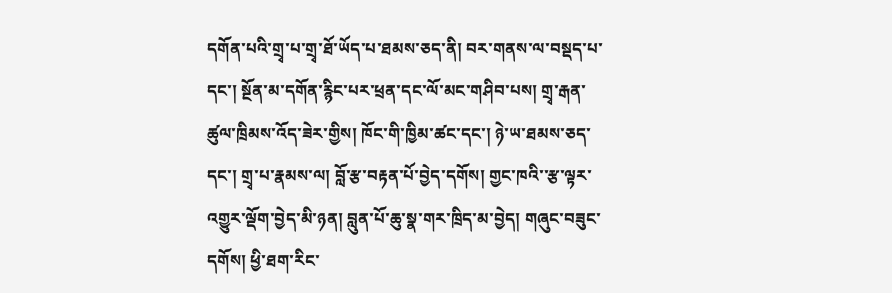དགོན་པའི་གྲྭ་པ་གྲྭ་ཐོ་ཡོད་པ་ཐམས་ཅད་ནི། བར་གནས་ལ་བསྡད་པ་དང་། སྔོན་མ་དགོན་རྙིང་པར་ཕྲན་དང་ལོ་མང་གཤིབ་པས། གྲྭ་རྒན་ཚུལ་ཁྲིམས་འོད་ཟེར་གྱིས། ཁོང་གི་ཁྱིམ་ཚང་དང་། ཉེ་ཡ་ཐམས་ཅད་དང་། གྲྭ་པ་རྣམས་ལ། བློ་རྩ་བརྟན་པོ་བྱེད་དགོས། གྱང་ཁའི་་རྩ་ལྟར་འགྱུར་ལྡོག་བྱེད་མི་ཉན། བླུན་པོ་ཆུ་སྣ་གར་ཁྲིད་མ་བྱེད། གཞུང་བཟུང་དགོས། ཕྱི་ཐག་རིང་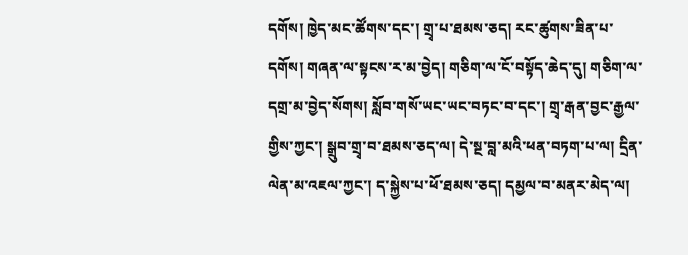དགོས། ཁྱེད་མང་ཚོགས་དང་། གྲྭ་པ་ཐམས་ཅད། རང་ཚུགས་ཟིན་པ་དགོས། གཞན་ལ་སྟངས་ར་མ་བྱེད། གཅིག་ལ་ངོ་བསྟོད་ཆེད་དུ། གཅིག་ལ་དགྲ་མ་བྱེད་སོགས། སློབ་གསོ་ཡང་ཡང་བཏང་བ་དང་། གྲྭ་རྒན་བྱང་རྒྱལ་གྱིས་ཀྱང་། སྒྲུབ་གྲྭ་བ་ཐམས་ཅད་ལ། དེ་སྔ་བླ་མའི་ཕན་བཏག་པ་ལ། དྲིན་ལེན་མ་འཇལ་ཀྱང་། ད་སྐྱེས་པ་ཕོ་ཐམས་ཅད། དམྱལ་བ་མནར་མེད་ལ།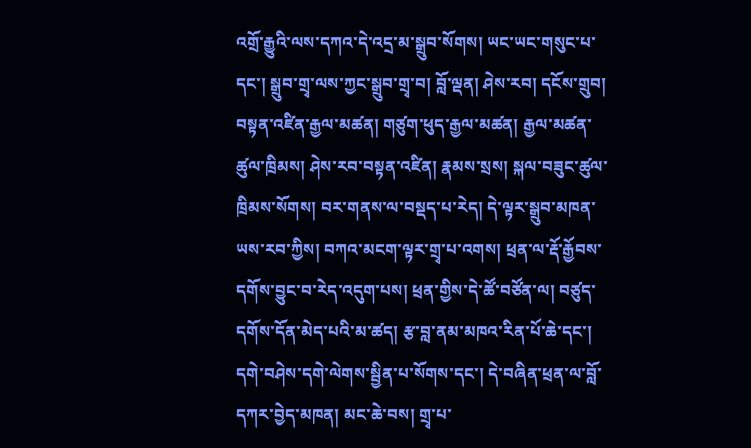འགྲོ་རྒྱུའི་ལས་དཀའ་དེ་འདྲ་མ་སྒྲུབ་སོགས། ཡང་ཡང་གསུང་པ་དང་། སྒྲུབ་གྲྭ་ལས་ཀྱང་སྒྲུབ་གྲྭ་བ། བློ་ལྡན། ཤེས་རབ། དངོས་གྲུབ། བསྟན་འཛིན་རྒྱལ་མཚན། གཙུག་ཕུད་རྒྱལ་མཚན། རྒྱལ་མཚན་ཚུལ་ཁྲིམས། ཤེས་རབ་བསྟན་འཛིན། རྣམས་སྲས། སྐལ་བཟུང་ཚུལ་ཁྲིམས་སོགས། བར་གནས་ལ་བསྡད་པ་རེད། དེ་ལྟར་སྒྲུབ་མཁན་ཡས་རབ་ཀྱིས། བཀའ་མངག་ལྟར་གྲྭ་པ་འགས། ཕྲན་ལ་རྡོ་རྒྱོབས་དགོས་བྱུང་བ་རེད་འདུག་པས། ཕྲན་གྱིས་དེ་ཚོ་བཙོན་ལ། བཙུད་དགོས་དོན་མེད་པའི་མ་ཚད། རྩ་བླ་ནམ་མཁའ་རིན་པོ་ཆེ་དང་། དགེ་བཤེས་དགེ་ལེགས་སྦྱིན་པ་སོགས་དང་། དེ་བཞིན་ཕྲན་ལ་བློ་དཀར་བྱེད་མཁན། མང་ཆེ་བས། གྲྭ་པ་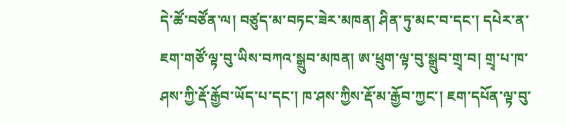དེ་ཚོ་བཙོན་ལ། བཙུད་མ་བཏང་ཟེར་མཁན། ཤིན་ཏུ་མང་བ་དང་། དཔེར་ན་ཇག་གཙོ་ལྟ་བུ་ཡིས་བཀའ་སྒྲུབ་མཁན། ཨ་ཕྲུག་ལྟ་བུ་སྒྲུབ་གྲྭ་བ། གྲྭ་པ་ཁ་ཤས་ཀྱི་རྡོ་རྒྱོབ་ཡོད་པ་དང་། ཁ་ཤས་ཀྱིས་རྡོ་མ་རྒྱོབ་ཀྱང་། ཇག་དཔོན་ལྟ་བུ་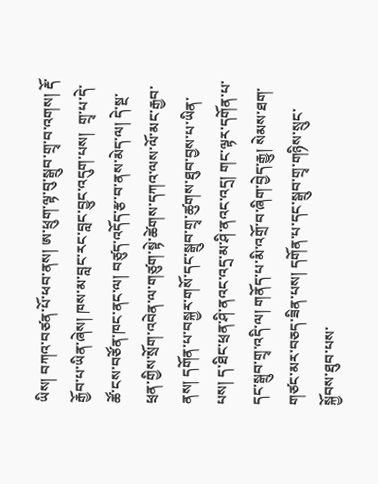ཡིས། བཀའ་བཙན་པོ་ཕབ་ནས། ཨ་ཕྲུག་ལྟ་བུ་སྒྲུབ་གྲྭ་བ་འགས། རྡོ་རྒྱོབ་པ་ཡིན་ཞེས། ཁས་མ་བླང་རང་བླང་བྱུང་འདུག་པས།  གྲྭ་པ་དེ་ཚོ་ངས་བཙོན་ཁང་ནང་ལ། བཙུད་འདོད་རྩ་བ་ནས་མེད་ལ། དེ་སྔ་ཕྲན་གྱིས་སྲོག་འབེན་ལ་གཙུག་སྟེ་ཚེགས་དཀའ་ལས་ལོ་མང་རྒྱབ་ནས། དགོན་པ་བསྐྱར་གསོ་དང་སྒྲུབ་གྲྭ་ཚུགས་ཐུབ་བྱས་པ་ཡིན་པས། ད་ཐིང་ཕྲན་ཤི་ནའང་འདྲ་མ་ཤི་ནའང་འདྲ། གང་ལྟར་དགོན་པ་དང་སྒྲུབ་གྲྭ་འདི་ལ། གནོད་པ་མི་འགྲོ་བ་ཞིག་བྱེད་རྒྱུ། སེམས་ཐག་གཙང་མར་བཅད་ཟིན་པས། དགོན་པ་དང་སྒྲུབ་གྲྭ་གཉིས་སྲུང་སྐྱོབས་ཐུབ་པས་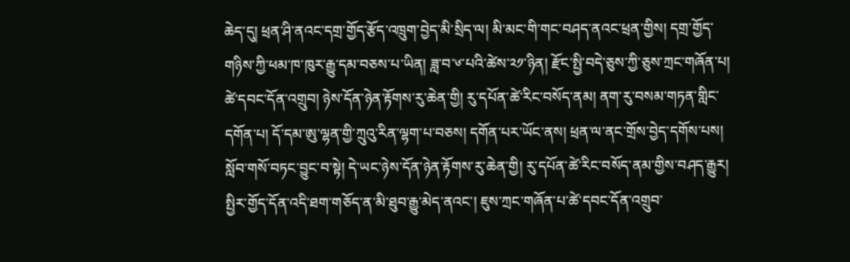ཆེད་དུ། ཕྲན་ཤི་ནའང་དགྲ་གྱོད་རྩོད་འཁྲུག་བྱེད་མི་སྲིད་ལ། མི་མང་གི་གང་བཤད་ནའང་ཕྲན་གྱིས། དགྲ་གྱོད་གཉིས་ཀྱི་ཕམ་ཁ་ཁུར་རྒྱུ་དམ་བཅས་པ་ཡིན། ཟླ་བ་༦་པའི་ཚེས་༢༡་ཉིན། རྫོང་སྤྱི་བདེ་ཅུས་ཀྱི་ཅུས་ཀྲང་གཞོན་པ། ཚེ་དབང་དོན་འགྲུབ། ཉེས་དོན་ཉེན་རྟོགས་རུ་ཆེན་གྱི། རུ་དཔོན་ཚེ་རིང་བསོད་ནམ། ནག་རུ་བསམ་གཏན་གླིང་དགོན་པ། དོ་དམ་ཨུ་ལྷན་གྱི་ཀྲུའུ་རིན་ལྷག་པ་བཅས། དགོན་པར་ཡོང་ནས། ཕྲན་ལ་ནང་གྲོས་བྱེད་དགོས་པས། སློབ་གསོ་བཏང་བྱུང་བ་སྟེ། དེ་ཡང་ཉེས་དོན་ཉེན་རྟོགས་རུ་ཆེན་གྱི། རུ་དཔོན་ཚེ་རིང་བསོད་ནམ་གྱིས་བཤད་རྒྱུར། སྤྱིར་གྱོད་དོན་འདི་ཐག་གཅོད་ན་མི་ཐུབ་རྒྱུ་མེད་ནའང་། ཇུས་ཀྲང་གཞོན་པ་ཚེ་དབང་དོན་འགྲུབ་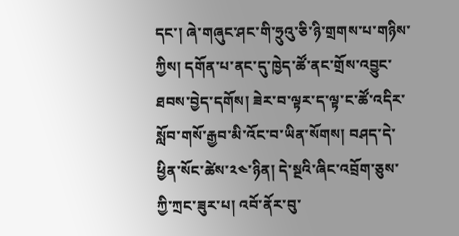དང་། ཞེ་གཞུང་ཤང་གི་ཧྲུའུ་ཅི་ཉི་གྲགས་པ་གཉིས་ཀྱིས། དགོན་པ་ནང་དུ་ཁྱེད་ཚོ་ནང་གྲོས་འབྱུང་ཐབས་བྱེད་དགོས། ཟེར་བ་ལྟར་ད་ལྟ་ང་ཚོ་འདིར་སློབ་གསོ་རྒྱབ་མི་འོང་བ་ཡིན་སོགས། བཤད་དེ་ཕྱིན་སོང་ཚེས་༢༤་ཉིན། དེ་སྔའི་ཞིང་འབྲོག་ཅུས་ཀྱི་ཀྲང་ཟུར་པ། འབོ་ནོར་བུ་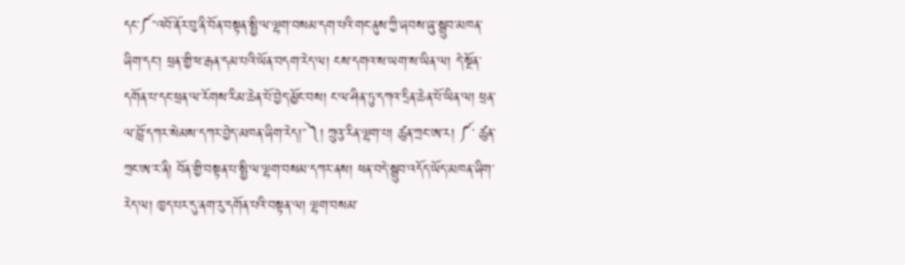དང་༼་་འབོ་ནོར་བུ་ནི་བོན་བསྟན་སྤྱི་ལ་ལྷག་བསམ་དག་པའི་གང་ནུས་ཀྱི་ཞབས་ཞུ་སྒྲུབ་མཁན་ཞིག་དང་། ཕྲན་གྱི་ཕ་རྒན་དམ་པའི་ཡོན་བདག་རེད་ལ། ངས་དགའ་ས་ཡག་ས་ཡིན་ལ། དེ་སྔོན་དགོན་པ་དང་ཕྲན་ལ་རོགས་རིམ་ཆེན་པོ་བྱེད་མྱོང་བས། ང་ལ་ཤིན་ཏུ་དཀའ་དྲིན་ཆེན་པོ་ཡིན་ལ། ཕྲན་ལ་བློ་དཀར་སེམས་དཀར་བྱེད་མཁན་ཞིག་རེད།་་༽། ཀྲུའུ་རིན་ལྷག་པ། ཚུན་ཀྲང་ཨ་ར། ༼་ ཚུན་ཀྲང་ཨ་ར་ནི། བོན་གྱི་བསྟན་པ་སྤྱི་ལ་ལྷག་བསམ་དཀར་ནས། ཕན་བདེ་སྒྲུབ་འདོད་ཡོད་མཁན་ཞིག་རེད་ལ། ཁྱད་པར་དུ་ནག་རུ་དགོན་པའི་བསྟན་ལ། ལྷག་བསམ་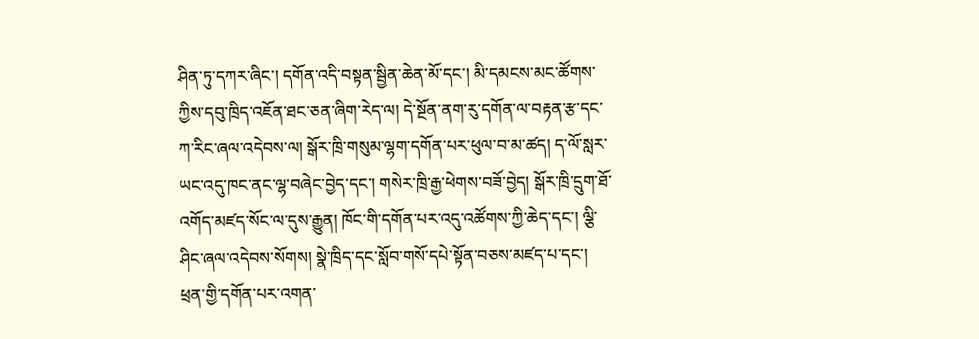ཤིན་ཏུ་དཀར་ཞིང་། དགོན་འདི་བསྟན་སྦྱིན་ཆེན་མོ་དང་། མི་དམངས་མང་ཚོགས་ཀྱིས་དབུ་ཁྲིད་འཇོན་ཐང་ཅན་ཞིག་རེད་ལ། དེ་སྔོན་ནག་རུ་དགོན་ལ་བརྟན་རྩ་དང་ཀ་རིང་ཞལ་འདེབས་ལ། སྒོར་ཁྲི་གསུམ་ལྷག་དགོན་པར་ཕུལ་བ་མ་ཚད། ད་ལོ་སླར་ཡང་འདུ་ཁང་ནང་ལྷ་བཞེང་བྱེད་དང་། གསེར་ཁྲི་རྒྱ་ཕེགས་བཟོ་བྱེད། སྒོར་ཁྲི་དྲུག་ཐོ་འགོད་མཛད་སོང་ལ་དུས་རྒྱུན། ཁོང་གི་དགོན་པར་འདུ་འཚོགས་ཀྱི་ཆེད་དང་། ལྕི་ཤིང་ཞལ་འདེབས་སོགས། སྣེ་ཁྲིད་དང་སློབ་གསོ་དཔེ་སྟོན་བཅས་མཛད་པ་དང་། ཕྲན་གྱི་དགོན་པར་འགན་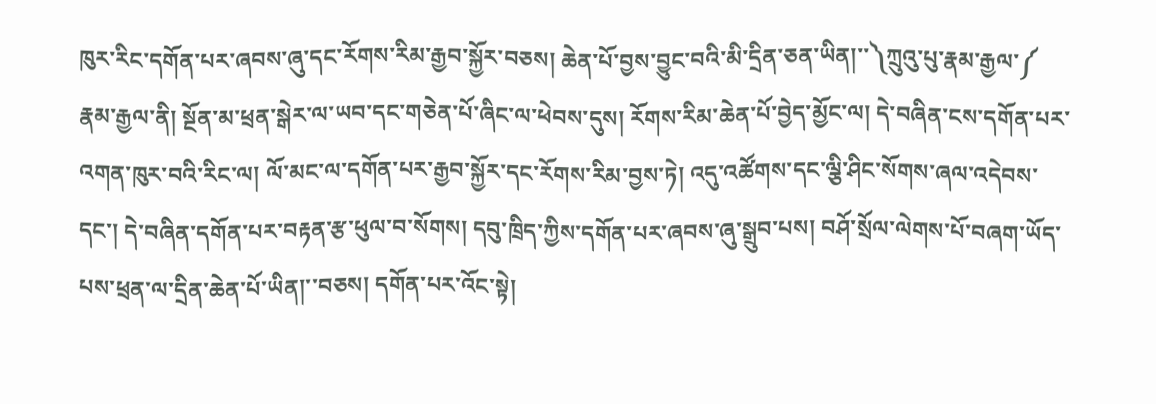ཁུར་རིང་དགོན་པར་ཞབས་ཞུ་དང་རོགས་རིམ་རྒྱབ་སྐྱོར་བཅས། ཆེན་པོ་བྱས་བྱུང་བའི་མི་དྲིན་ཅན་ཡིན།་་༽ཀྲུའུ་པུ་རྣམ་རྒྱལ་༼ རྣམ་རྒྱལ་ནི། སྔོན་མ་ཕྲན་སྒེར་ལ་ཡབ་དང་གཅེན་པོ་ཞིང་ལ་ཕེབས་དུས། རོགས་རིམ་ཆེན་པོ་བྱེད་མྱོང་ལ། དེ་བཞིན་ངས་དགོན་པར་འགན་ཁུར་བའི་རིང་ལ། ལོ་མང་ལ་དགོན་པར་རྒྱབ་སྐྱོར་དང་རོགས་རིམ་བྱས་ཏེ། འདུ་འཚོགས་དང་ལྕི་ཤིང་སོགས་ཞལ་འདེབས་དང་། དེ་བཞིན་དགོན་པར་བརྟན་རྩ་ཕུལ་བ་སོགས། དབུ་ཁྲིད་ཀྱིས་དགོན་པར་ཞབས་ཞུ་སྒྲུབ་པས། བཤོ་སྲོལ་ལེགས་པོ་བཞག་ཡོད་པས་ཕྲན་ལ་དྲིན་ཆེན་པོ་ཡིན།་་བཅས། དགོན་པར་འོང་སྟེ།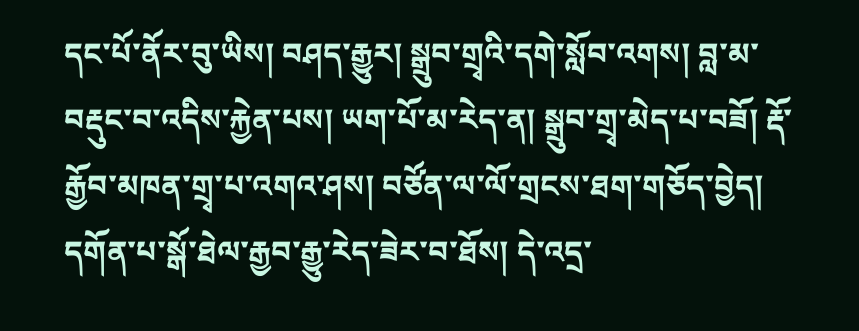དང་པོ་ནོར་བུ་ཡིས། བཤད་རྒྱུར། སྒྲུབ་གྲྭའི་དགེ་སློབ་འགས། བླ་མ་བརྡུང་བ་འདིས་རྐྱེན་པས། ཡག་པོ་མ་རེད་ན། སྒྲུབ་གྲྭ་མེད་པ་བཟོ། རྡོ་རྒྱོབ་མཁན་གྲྭ་པ་འགའ་ཤས། བཙོན་ལ་ལོ་གྲངས་ཐག་གཅོད་བྱེད། དགོན་པ་སྒོ་ཐེལ་རྒྱབ་རྒྱུ་རེད་ཟེར་བ་ཐོས། དེ་འདྲ་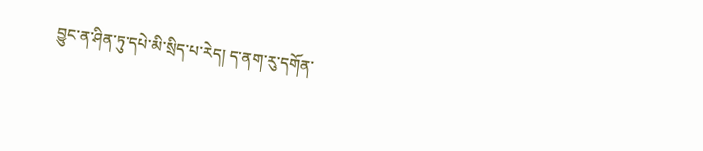བྱུང་ན་ཤིན་ཏུ་དཔེ་མི་སྲིད་པ་རེད། ད་ནག་རུ་དགོན་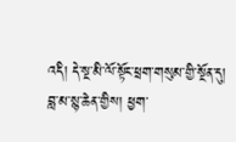འདི། དེ་སྔ་མི་ལོ་སྟོང་ཕྲག་གསུམ་གྱི་སྔོན་དུ། བླ་མ་སྙ་ཆེན་གྱིས། ཕྱག་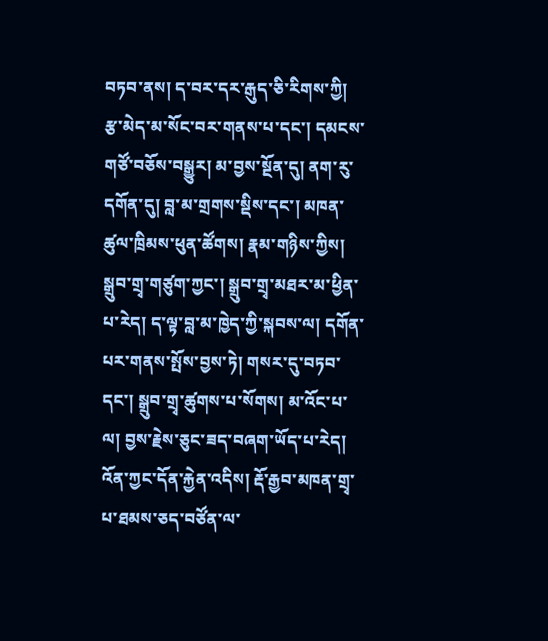བཏབ་ནས། ད་བར་དར་རྒུད་ཅི་རིགས་ཀྱི། རྩ་མེད་མ་སོང་བར་གནས་པ་དང་། དམངས་གཙོ་བཅོས་བསྒྱུར། མ་བྱས་སྔོན་དུ། ནག་རུ་དགོན་དུ། བླ་མ་གྲགས་སྡིས་དང་། མཁན་ཚུལ་ཁྲིམས་ཕུན་ཚོགས། རྣམ་གཉིས་ཀྱིས། སྒྲུབ་གྲྭ་གཙུག་ཀྱང་། སྒྲུབ་གྲྭ་མཐར་མ་ཕྱིན་པ་རེད། ད་ལྟ་བླ་མ་ཁྱེད་ཀྱི་སྐབས་ལ། དགོན་པར་གནས་སྤོས་བྱས་ཏེ། གསར་དུ་བཏབ་དང་། སྒྲུབ་གྲྭ་ཚུགས་པ་སོགས། མ་འོང་པ་ལ། བྱས་རྗེས་ཅུང་ཟད་བཞག་ཡོད་པ་རེད། འོན་ཀྱང་དོན་རྐྱེན་འདིས། རྡོ་རྒྱབ་མཁན་གྲྭ་པ་ཐམས་ཅད་བཙོན་ལ་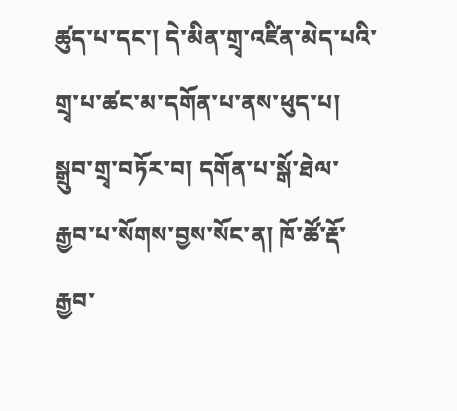ཚུད་པ་དང་། དེ་མིན་གྲྭ་འཛིན་མེད་པའི་གྲྭ་པ་ཚང་མ་དགོན་པ་ནས་ཕུད་པ། སྒྲུབ་གྲྭ་བཏོར་བ། དགོན་པ་སྒོ་ཐེལ་རྒྱབ་པ་སོགས་བྱས་སོང་ན། ཁོ་ཚོ་རྡོ་རྒྱབ་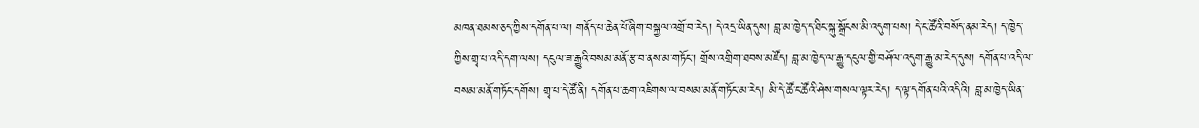མཁན་ཐམས་ཅད་ཀྱིས་དགོན་པ་ལ། གནོད་པ་ཆེན་པོ་ཞིག་བསྐྱལ་འགྲོ་བ་རེད། དེ་འདྲ་ཡིན་དུས། བླ་མ་ཁྱེད་ད་ཐིང་སྐུ་སྒྲོངས་མི་འདུག་པས། དེ་ང་ཚོའི་བསོད་ནམ་རེད། ད་ཁྱེད་ཀྱིས་གྲྭ་པ་འདི་དག་ལས། དངུལ་ཟ་རྒྱུའི་བསམ་མནོ་རྩ་བ་ནས་མ་གཏོང་། གྲོས་འགྲིག་ཐབས་མཛོད། བླ་མ་ཁྱེད་ལ་རྒྱུ་དངུལ་གྱི་བཤོལ་འདུག་རྒྱུ་མ་རེད་དུས། དགོན་པ་འདི་ལ་བསམ་མནོ་གཏོང་དགོས། གྲྭ་པ་དེ་ཚོ་ནི། དགོན་པ་ཆག་འཇིགས་ལ་བསམ་མནོ་གཏོང་མ་རེད། མི་དེ་ཚོ་ང་ཚོའི་ཤེས་གསལ་ལྟར་རེད། ད་ལྟ་དགོན་པའི་འདིའི། བླ་མ་ཁྱེད་ཡིན་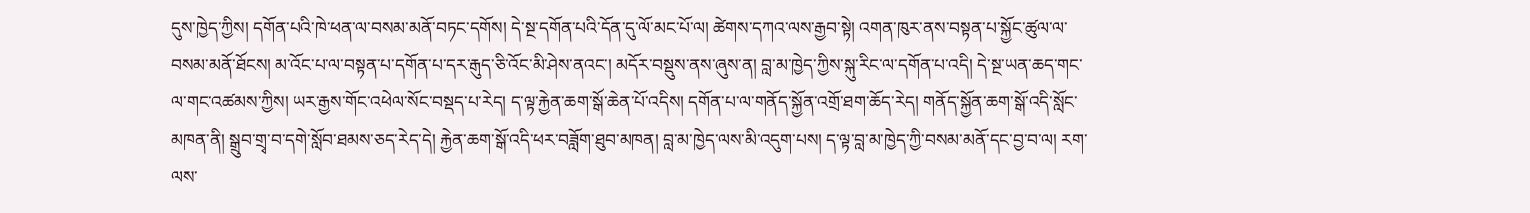དུས་ཁྱེད་ཀྱིས། དགོན་པའི་ཁེ་ཕན་ལ་བསམ་མནོ་བཏང་དགོས། དེ་སྔ་དགོན་པའི་དོན་དུ་ལོ་མང་པོ་ལ། ཚེགས་དཀའ་ལས་རྒྱབ་སྟེ། འགན་ཁུར་ནས་བསྟན་པ་སྐྱོང་ཚུལ་ལ་བསམ་མནོ་ཐོངས། མ་འོང་པ་ལ་བསྟན་པ་དགོན་པ་དར་རྒུད་ཅི་འོང་མི་ཤེས་ནའང་། མདོར་བསྡུས་ནས་ཞུས་ན། བླ་མ་ཁྱེད་ཀྱིས་སྐུ་རིང་ལ་དགོན་པ་འདི། དེ་སྔ་ཡན་ཆད་གང་ལ་གང་འཚམས་ཀྱིས། ཡར་རྒྱས་གོང་འཕེལ་སོང་བསྡད་པ་རེད། ད་ལྟ་རྐྱེན་ཆག་སྒོ་ཆེན་པོ་འདིས། དགོན་པ་ལ་གནོད་སྐྱོན་འགྲོ་ཐག་ཆོད་རེད། གནོད་སྐྱོན་ཆག་སྒོ་འདི་སློང་མཁན་ནི། སྒྲུབ་གྲྭ་བ་དགེ་སློབ་ཐམས་ཅད་རེད་དེ། རྐྱེན་ཆག་སྒོ་འདི་ཕར་བཟློག་ཐུབ་མཁན། བླ་མ་ཁྱེད་ལས་མི་འདུག་པས། ད་ལྟ་བླ་མ་ཁྱེད་ཀྱི་བསམ་མནོ་དང་བྱ་བ་ལ། རག་ལས་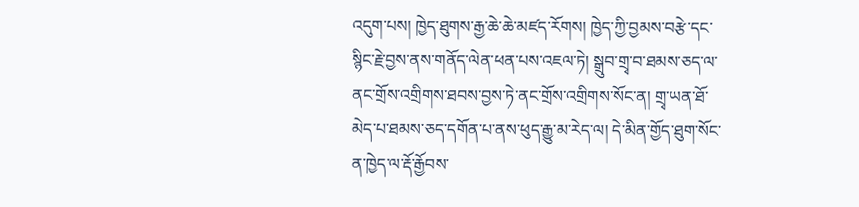འདུག་པས། ཁྱེད་ཐུགས་རྒྱ་ཆེ་ཆེ་མཛད་རོགས། ཁྱེད་ཀྱི་བྱམས་བརྩེ་དང་སྙིང་རྗེ་བྱས་ནས་གནོད་ལེན་ཕན་པས་འཇལ་ཏེ། སྒྲུབ་གྲྭ་བ་ཐམས་ཅད་ལ་ནང་གྲོས་འགྲིགས་ཐབས་བྱས་ཏེ་ནང་གྲོས་འགྲིགས་སོང་ན། གྲྭ་ཡན་ཐོ་མེད་པ་ཐམས་ཅད་དགོན་པ་ནས་ཕུད་རྒྱུ་མ་རེད་ལ། དེ་མིན་གྱོད་ཐུག་སོང་ན་ཁྱེད་ལ་རྡོ་རྒྱོབས་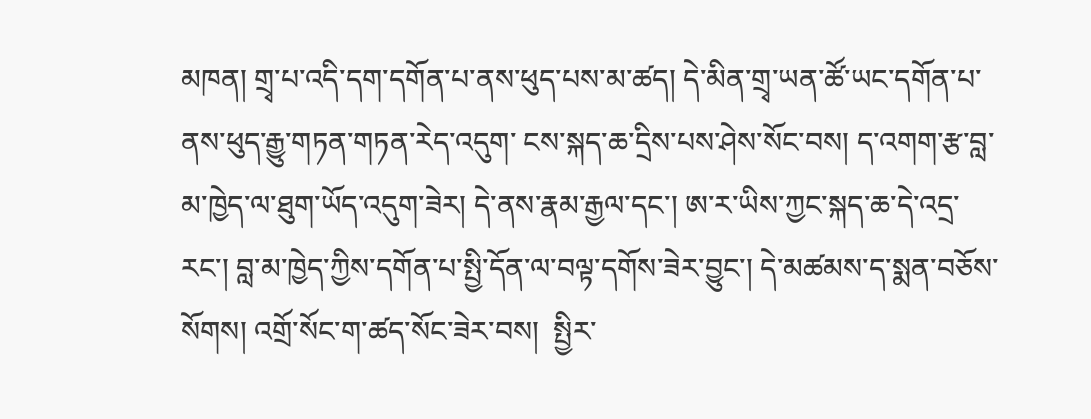མཁན། གྲྭ་པ་འདི་དག་དགོན་པ་ནས་ཕུད་པས་མ་ཚད། དེ་མིན་གྲྭ་ཡན་ཚོ་ཡང་དགོན་པ་ནས་ཕུད་རྒྱུ་གཏན་གཏན་རེད་འདུག་ ངས་སྐད་ཆ་དྲིས་པས་ཤེས་སོང་བས། ད་འགག་རྩ་བླ་མ་ཁྱེད་ལ་ཐུག་ཡོད་འདུག་ཟེར། དེ་ནས་རྣམ་རྒྱལ་དང་། ཨ་ར་ཡིས་ཀྱང་སྐད་ཆ་དེ་འདྲ་རང་། བླ་མ་ཁྱེད་ཀྱིས་དགོན་པ་སྤྱི་དོན་ལ་བལྟ་དགོས་ཟེར་བྱུང་། དེ་མཚམས་ད་སྨན་བཅོས་སོགས། འགྲོ་སོང་ག་ཚད་སོང་ཟེར་བས།  སྤྱིར་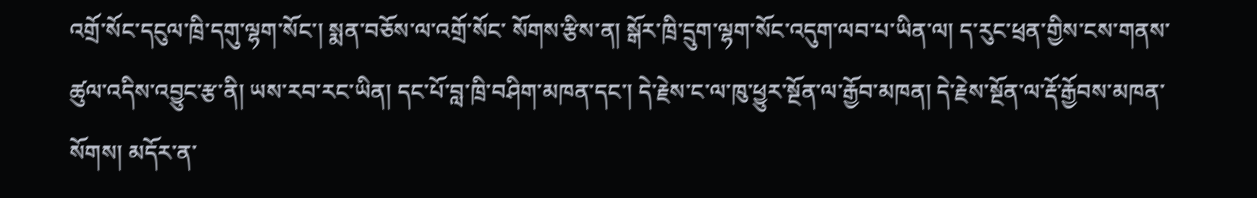འགྲོ་སོང་དངུལ་ཁྲི་དགུ་ལྷག་སོང་། སྨན་བཅོས་ལ་འགྲོ་སོང་ སོགས་རྩིས་ན། སྒོར་ཁྲི་དྲུག་ལྷག་སོང་འདུག་ལབ་པ་ཡིན་ལ། ད་རུང་ཕྲན་གྱིས་ངས་གནས་ཚུལ་འདིས་འབྱུང་རྩ་ནི། ཡས་རབ་རང་ཡིན། དང་པོ་བླ་ཁྲི་བཤིག་མཁན་དང་། དེ་རྗེས་ང་ལ་ཁུ་ཕྱུར་སྔོན་ལ་རྒྱོབ་མཁན། དེ་རྗེས་སྔོན་ལ་རྡོ་རྒྱོབས་མཁན་སོགས། མདོར་ན་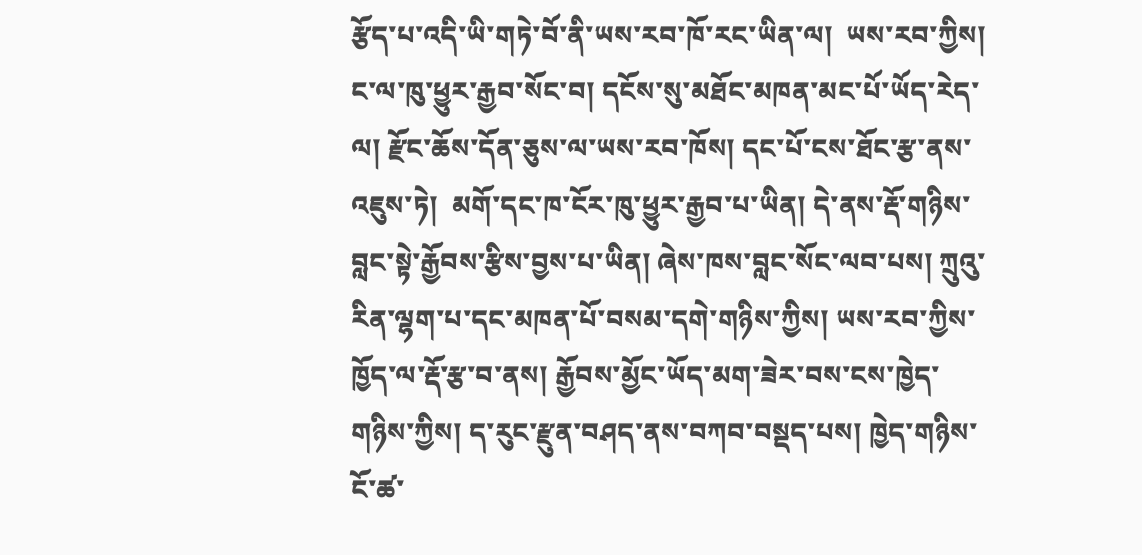རྩོད་པ་འདི་ཡི་གཏེ་བོ་ནི་ཡས་རབ་ཁོ་རང་ཡིན་ལ།  ཡས་རབ་ཀྱིས། ང་ལ་ཁུ་ཕྱུར་རྒྱབ་སོང་བ། དངོས་སུ་མཐོང་མཁན་མང་པོ་ཡོད་རེད་ལ། རྫོང་ཆོས་དོན་ཅུས་ལ་ཡས་རབ་ཁོས། དང་པོ་ངས་ཐོང་རྩ་ནས་འཇུས་ཏེ།  མགོ་དང་ཁ་ངོར་ཁུ་ཕྱུར་རྒྱབ་པ་ཡིན། དེ་ནས་རྡོ་གཉིས་བླང་སྟེ་རྒྱོབས་རྩིས་བྱས་པ་ཡིན། ཞེས་ཁས་བླང་སོང་ལབ་པས། ཀྲུའུ་རིན་ལྷག་པ་དང་མཁན་པོ་བསམ་དགེ་གཉིས་ཀྱིས། ཡས་རབ་ཀྱིས་ཁྱོད་ལ་རྡོ་རྩ་བ་ནས། རྒྱོབས་མྱོང་ཡོད་མག་ཟེར་བས་ངས་ཁྱེད་གཉིས་ཀྱིས། ད་རུང་རྫུན་བཤད་ནས་བཀབ་བསྡད་པས། ཁྱེད་གཉིས་ངོ་ཚ་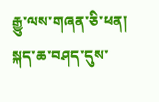རྒྱུ་ལས་གཞན་ཅི་ཕན། སྐད་ཆ་བཤད་དུས་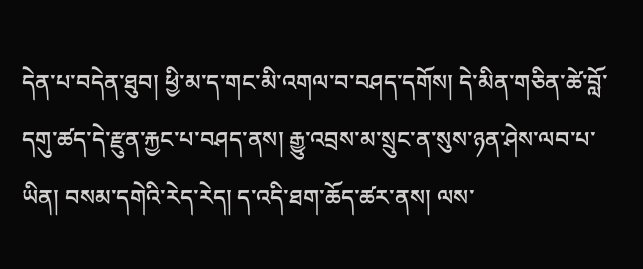དེན་པ་བདེན་ཐུབ། ཕྱི་མ་ད་གང་མི་འགལ་བ་བཤད་དགོས། དེ་མིན་གཅིན་ཚེ་བློ་དགུ་ཚད་དེ་རྫུན་རྐྱང་པ་བཤད་ནས། རྒྱུ་འབྲས་མ་སྲུང་ན་སུས་ཉན་ཤེས་ལབ་པ་ཡིན། བསམ་དགེའི་རེད་རེད། ད་འདི་ཐག་ཆོད་ཚར་ནས། ལས་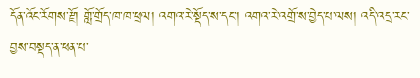དོན་འོང་རོགས་རྫོ། གློ་གྲོད་ཁ་ཁ་ཕྲལ། འགའ་རེ་སྡོད་ས་དང་། འགའ་རེ་འགྲོ་ས་བྱེད་པ་ལས། འདི་འདྲ་རང་བྱས་བསྡད་ན་ཕན་པ་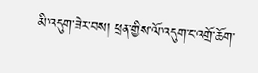མི་འདུག་ཟེར་བས། ཕྲན་གྱིས་ལོ་འདུག་ང་འགྲོ་ཆོག་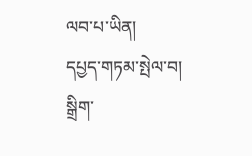ལབ་པ་ཡིན།
དཔྱད་གཏམ་སྤེལ་བ།
སྒྲིག་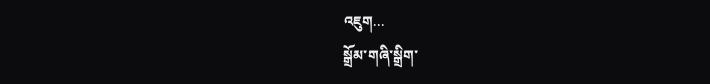འཇུག...
སྒྲོམ་གཞི་སྒྲིག་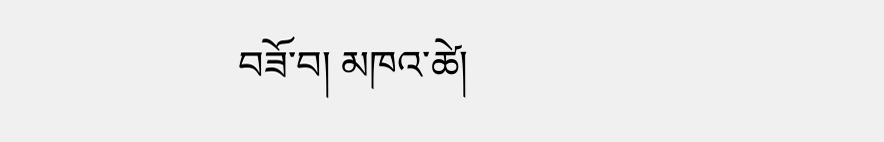བཟོ་བ། མཁའ་ཚེ།